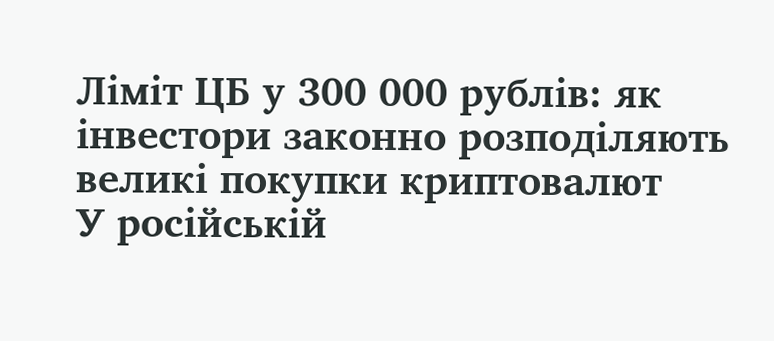Ліміт ЦБ у 300 000 рублів: як інвестори законно розподіляють великі покупки криптовалют
У російській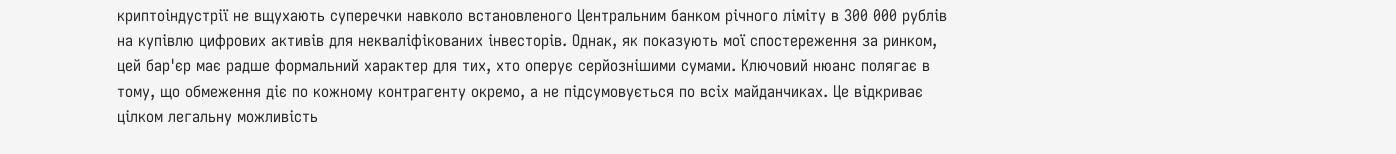криптоіндустрії не вщухають суперечки навколо встановленого Центральним банком річного ліміту в 300 000 рублів на купівлю цифрових активів для некваліфікованих інвесторів. Однак, як показують мої спостереження за ринком, цей бар'єр має радше формальний характер для тих, хто оперує серйознішими сумами. Ключовий нюанс полягає в тому, що обмеження діє по кожному контрагенту окремо, а не підсумовується по всіх майданчиках. Це відкриває цілком легальну можливість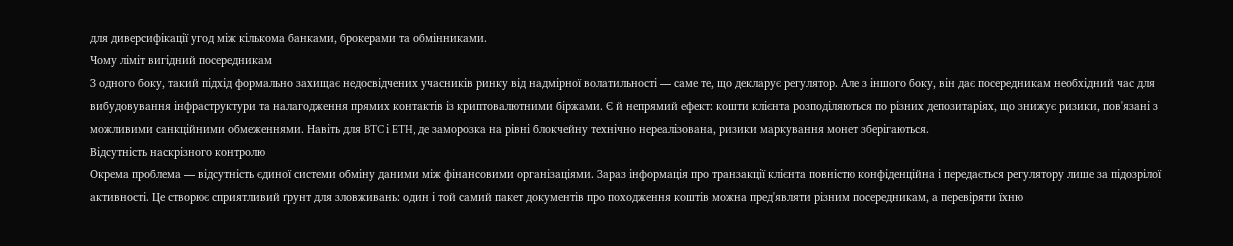для диверсифікації угод між кількома банками, брокерами та обмінниками.
Чому ліміт вигідний посередникам
З одного боку, такий підхід формально захищає недосвідчених учасників ринку від надмірної волатильності — саме те, що декларує регулятор. Але з іншого боку, він дає посередникам необхідний час для вибудовування інфраструктури та налагодження прямих контактів із криптовалютними біржами. Є й непрямий ефект: кошти клієнта розподіляються по різних депозитаріях, що знижує ризики, пов'язані з можливими санкційними обмеженнями. Навіть для BTC і ETH, де заморозка на рівні блокчейну технічно нереалізована, ризики маркування монет зберігаються.
Відсутність наскрізного контролю
Окрема проблема — відсутність єдиної системи обміну даними між фінансовими організаціями. Зараз інформація про транзакції клієнта повністю конфіденційна і передається регулятору лише за підозрілої активності. Це створює сприятливий ґрунт для зловживань: один і той самий пакет документів про походження коштів можна пред'являти різним посередникам, а перевіряти їхню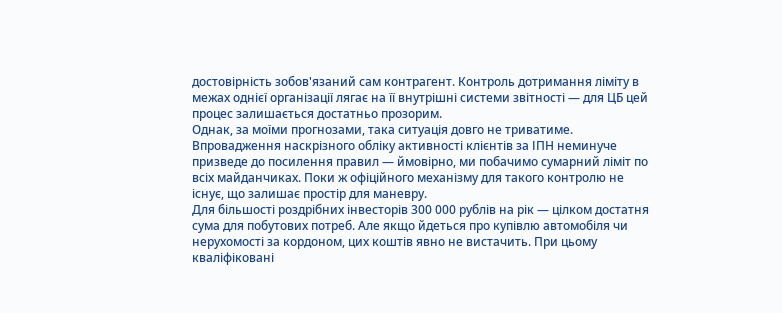достовірність зобов'язаний сам контрагент. Контроль дотримання ліміту в межах однієї організації лягає на її внутрішні системи звітності — для ЦБ цей процес залишається достатньо прозорим.
Однак, за моїми прогнозами, така ситуація довго не триватиме. Впровадження наскрізного обліку активності клієнтів за ІПН неминуче призведе до посилення правил — ймовірно, ми побачимо сумарний ліміт по всіх майданчиках. Поки ж офіційного механізму для такого контролю не існує, що залишає простір для маневру.
Для більшості роздрібних інвесторів 300 000 рублів на рік — цілком достатня сума для побутових потреб. Але якщо йдеться про купівлю автомобіля чи нерухомості за кордоном, цих коштів явно не вистачить. При цьому кваліфіковані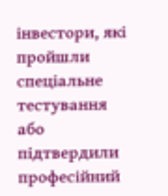інвестори, які пройшли спеціальне тестування або підтвердили професійний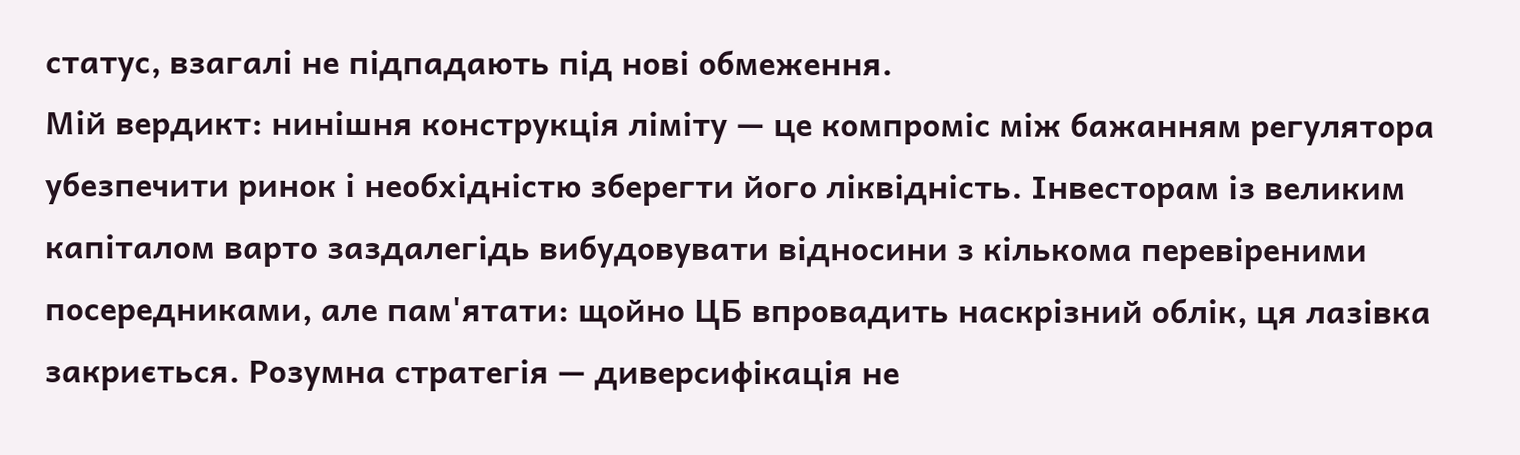статус, взагалі не підпадають під нові обмеження.
Мій вердикт: нинішня конструкція ліміту — це компроміс між бажанням регулятора убезпечити ринок і необхідністю зберегти його ліквідність. Інвесторам із великим капіталом варто заздалегідь вибудовувати відносини з кількома перевіреними посередниками, але пам'ятати: щойно ЦБ впровадить наскрізний облік, ця лазівка закриється. Розумна стратегія — диверсифікація не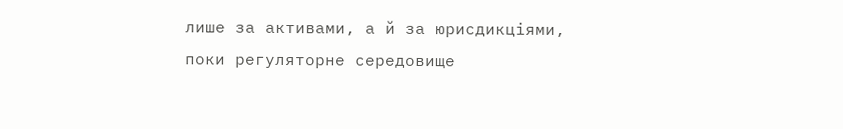лише за активами, а й за юрисдикціями, поки регуляторне середовище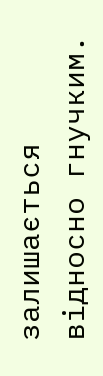залишається відносно гнучким.